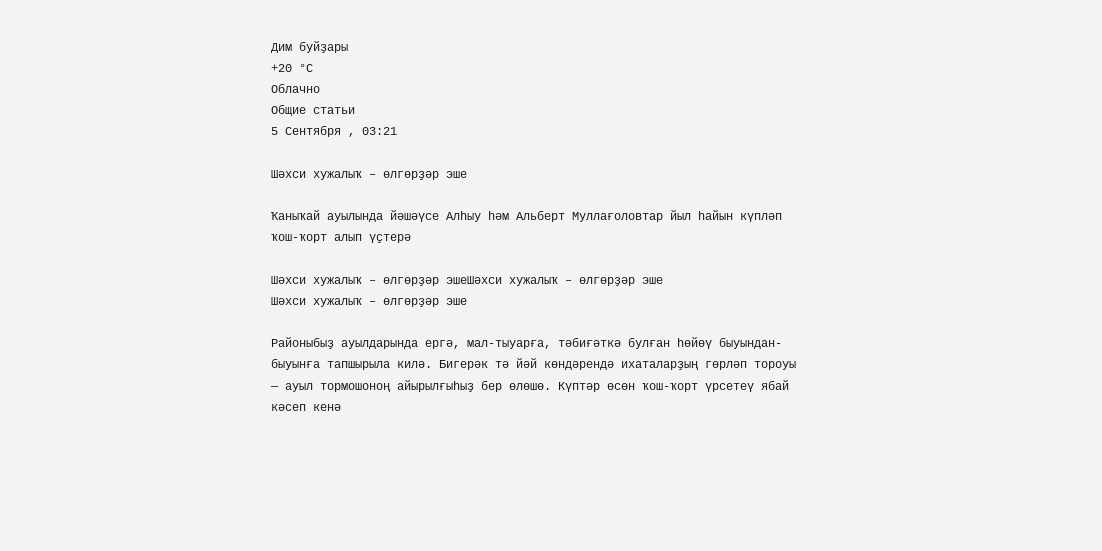Дим буйҙары
+20 °С
Облачно
Общие статьи
5 Сентября , 03:21

Шәхси хужалыҡ – өлгөрҙәр эше

Ҡаныҡай ауылында йәшәүсе Алһыу һәм Альберт Муллағоловтар йыл һайын күпләп ҡош-ҡорт алып үҫтерә

Шәхси хужалыҡ – өлгөрҙәр эшеШәхси хужалыҡ – өлгөрҙәр эше
Шәхси хужалыҡ – өлгөрҙәр эше

Районыбыҙ ауылдарында ергә, мал-тыуарға, тәбиғәткә булған һөйөү быуындан-быуынға тапшырыла килә. Бигерәк тә йәй көндәрендә ихаталарҙың гөрләп тороуы — ауыл тормошоноң айырылғыһыҙ бер өлөшө. Күптәр өсөн ҡош-ҡорт үрсетеү ябай кәсеп кенә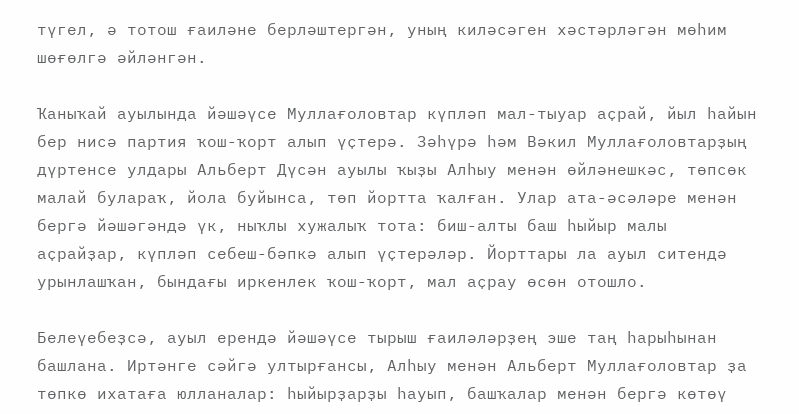түгел, ә тотош ғаиләне берләштергән, уның киләсәген хәстәрләгән мөһим шөғөлгә әйләнгән.

Ҡаныҡай ауылында йәшәүсе Муллағоловтар күпләп мал-тыуар аҫрай, йыл һайын бер нисә партия ҡош-ҡорт алып үҫтерә. Зәһүрә һәм Вәкил Муллағоловтарҙың дүртенсе улдары Альберт Дүсән ауылы ҡыҙы Алһыу менән өйләнешкәс, төпсөк малай булараҡ, йола буйынса, төп йортта ҡалған. Улар ата-әсәләре менән бергә йәшәгәндә үк, ныҡлы хужалыҡ тота: биш-алты баш һыйыр малы аҫрайҙар, күпләп себеш-бәпкә алып үҫтерәләр. Йорттары ла ауыл ситендә урынлашҡан, бындағы иркенлек ҡош-ҡорт, мал аҫрау өсөн отошло.

Белеүебеҙсә, ауыл ерендә йәшәүсе тырыш ғаиләләрҙең эше таң һарыһынан башлана. Иртәнге сәйгә ултырғансы, Алһыу менән Альберт Муллағоловтар ҙа төпкө ихатаға юлланалар: һыйырҙарҙы һауып, башҡалар менән бергә көтөү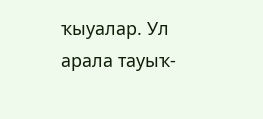ҡыуалар. Ул арала тауыҡ-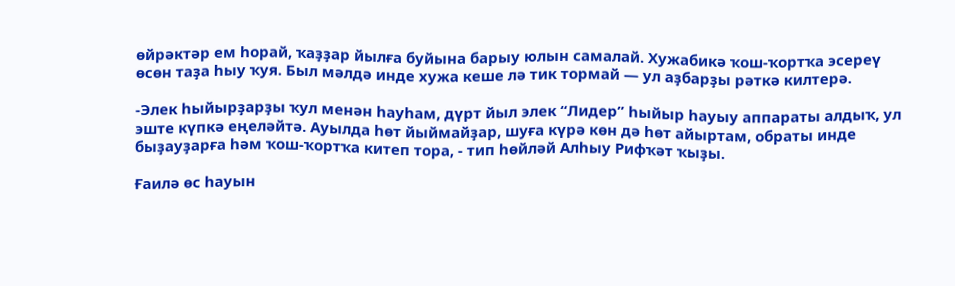өйрәктәр ем һорай, ҡаҙҙар йылға буйына барыу юлын самалай. Хужабикә ҡош-ҡортҡа эсереү өсөн таҙа һыу ҡуя. Был мәлдә инде хужа кеше лә тик тормай — ул аҙбарҙы рәткә килтерә.

-Элек һыйырҙарҙы ҡул менән һауһам, дүрт йыл элек “Лидер” һыйыр һауыу аппараты алдыҡ, ул эште күпкә еңеләйтә. Ауылда һөт йыймайҙар, шуға күрә көн дә һөт айыртам, обраты инде быҙауҙарға һәм ҡош-ҡортҡа китеп тора, - тип һөйләй Алһыу Рифҡәт ҡыҙы.

Ғаилә өс һауын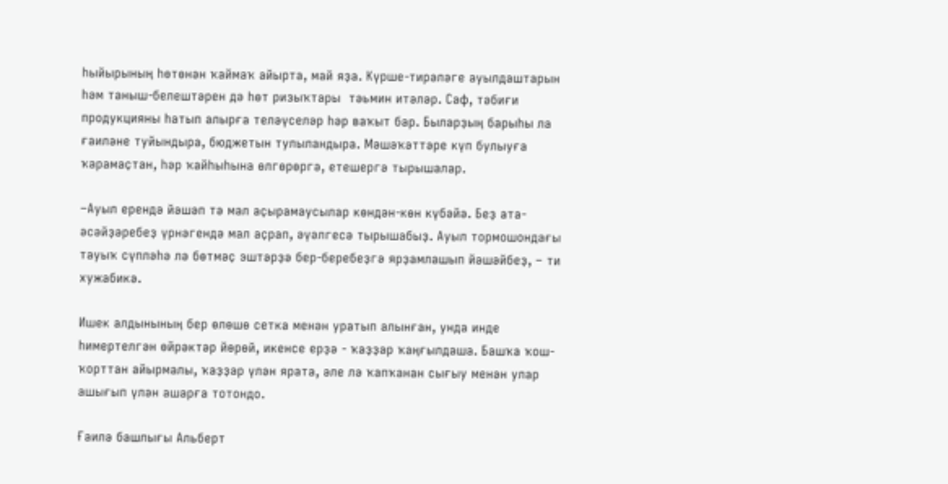һыйырының һөтөнән ҡаймаҡ айырта, май яҙа. Күрше-тирәләге ауылдаштарын һәм таныш-белештәрен дә һөт ризыҡтары  тәьмин итәләр. Саф, тәбиғи продукцияны һатып алырға теләүселәр һәр ваҡыт бар. Быларҙың барыһы ла ғаиләне туйындыра, бюджетын тулыландыра. Мәшәҡәттәре күп булыуға ҡарамаҫтан, һәр ҡайһыһына өлгөрөргә, етешергә тырышалар.

–Ауыл ерендә йәшәп тә мал аҫырамаусылар көндән-көн күбәйә. Беҙ ата-әсәйҙәребеҙ үрнәгендә мал аҫрап, әүәлгесә тырышабыҙ. Ауыл тормошондағы тауыҡ сүпләһә лә бөтмәҫ эштәрҙә бер-беребеҙгә ярҙамлашып йәшәйбеҙ, – ти хужабикә.

Ишек алдынының бер өлөшө сетка менән уратып алынған, унда инде һимертелгән өйрәктәр йөрөй, икенсе ерҙә - ҡаҙҙар ҡаңғылдаша. Башҡа ҡош-ҡорттан айырмалы, ҡаҙҙар үлән ярата, әле лә ҡапҡанан сығыу менән улар ашығып үлән ашарға тотондо.

Ғаилә башлығы Альберт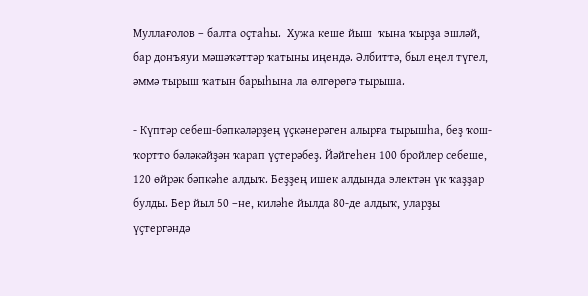Муллағолов – балта оҫтаһы.  Хужа кеше йыш  ҡына ҡырҙа эшләй, бар донъяуи мәшәҡәттәр ҡатыны иңендә. Әлбиттә, был еңел түгел, әммә тырыш ҡатын барыһына ла өлгөрөгә тырыша.

- Күптәр себеш-бәпкәләрҙең үҫкәнерәген алырға тырышһа, беҙ ҡош-ҡортто бәләкәйҙән ҡарап үҫтерәбеҙ. Йәйгеһен 100 бройлер себеше, 120 өйрәк бәпкәһе алдыҡ. Беҙҙең ишек алдында электән үк ҡаҙҙар булды. Бер йыл 50 –не, киләһе йылда 80-де алдыҡ, уларҙы үҫтергәндә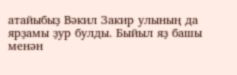атайыбыҙ Вәкил Закир улының да ярҙамы ҙур булды. Быйыл яҙ башы менән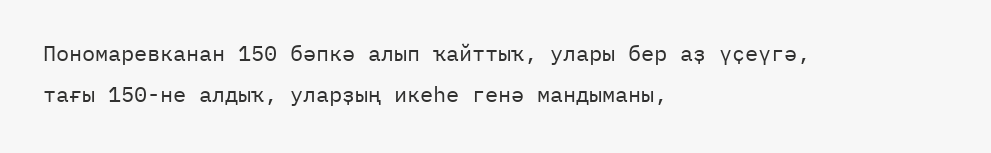Пономаревканан 150 бәпкә алып ҡайттыҡ, улары бер аҙ үҫеүгә, тағы 150-не алдыҡ, уларҙың икеһе генә мандыманы,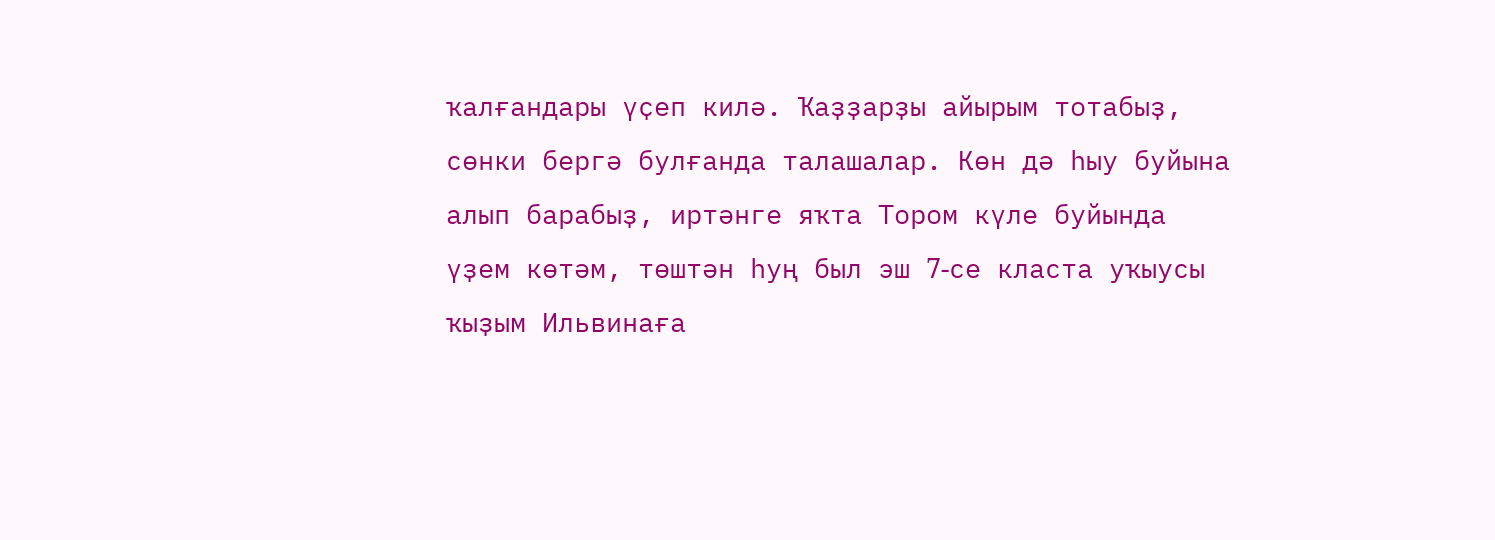ҡалғандары үҫеп килә. Ҡаҙҙарҙы айырым тотабыҙ, сөнки бергә булғанда талашалар. Көн дә һыу буйына алып барабыҙ, иртәнге яҡта Тором күле буйында үҙем көтәм, төштән һуң был эш 7-cе класта уҡыусы ҡыҙым Ильвинаға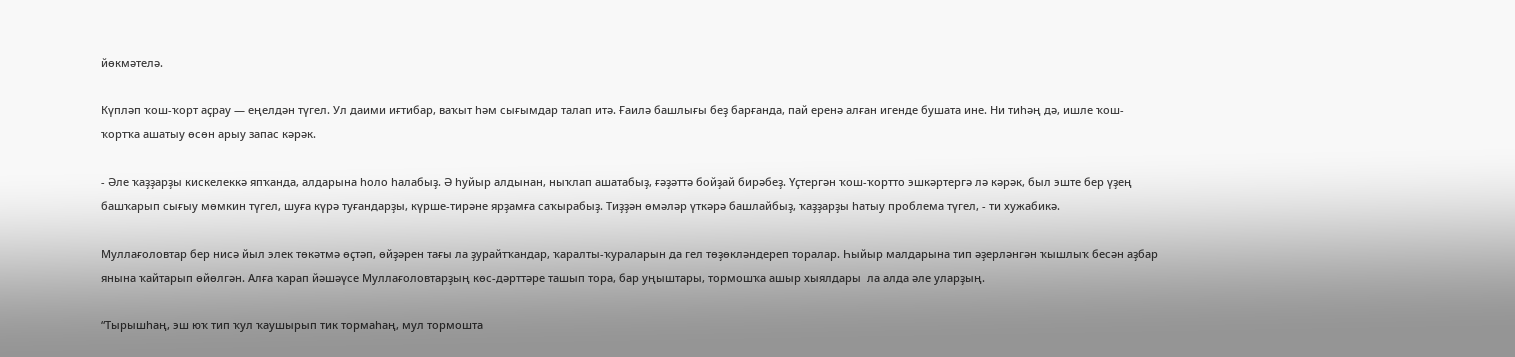йөкмәтелә.

Күпләп ҡош-ҡорт аҫрау — еңелдән түгел. Ул даими иғтибар, ваҡыт һәм сығымдар талап итә. Ғаилә башлығы беҙ барғанда, пай еренә алған игенде бушата ине. Ни тиһәң дә, ишле ҡош-ҡортҡа ашатыу өсөн арыу запас кәрәк.

- Әле ҡаҙҙарҙы кискелеккә япҡанда, алдарына һоло һалабыҙ. Ә һуйыр алдынан, ныҡлап ашатабыҙ, ғәҙәттә бойҙай бирәбеҙ. Үҫтергән ҡош-ҡортто эшкәртергә лә кәрәк, был эште бер үҙең башҡарып сығыу мөмкин түгел, шуға күрә туғандарҙы, күрше-тирәне ярҙамға саҡырабыҙ. Тиҙҙән өмәләр үткәрә башлайбыҙ, ҡаҙҙарҙы һатыу проблема түгел, - ти хужабикә.

Муллағоловтар бер нисә йыл элек төкәтмә өҫтәп, өйҙәрен тағы ла ҙурайтҡандар, ҡаралты-ҡураларын да гел төҙөкләндереп торалар. Һыйыр малдарына тип әҙерләнгән ҡышлыҡ бесән аҙбар янына ҡайтарып өйөлгән. Алға ҡарап йәшәүсе Муллағоловтарҙың көс-дәрттәре ташып тора, бар уңыштары, тормошҡа ашыр хыялдары  ла алда әле уларҙың.

“Тырышһаң, эш юҡ тип ҡул ҡаушырып тик тормаһаң, мул тормошта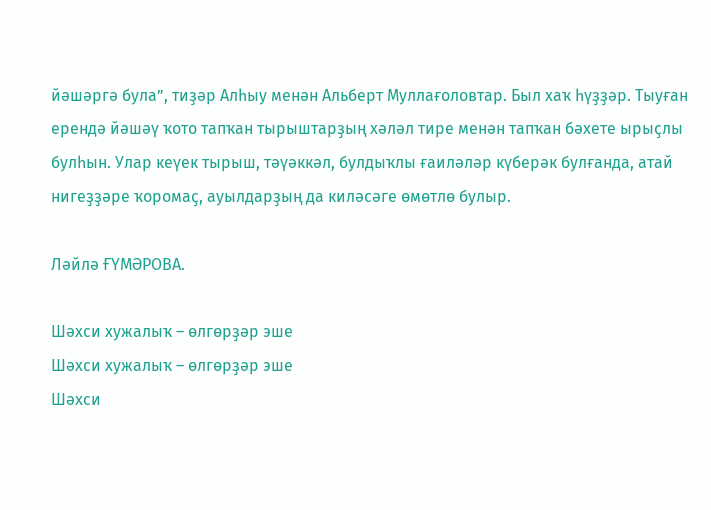йәшәргә була”, тиҙәр Алһыу менән Альберт Муллағоловтар. Был хаҡ һүҙҙәр. Тыуған ерендә йәшәү ҡото тапҡан тырыштарҙың хәләл тире менән тапҡан бәхете ырыҫлы булһын. Улар кеүек тырыш, тәүәккәл, булдыҡлы ғаиләләр күберәк булғанда, атай нигеҙҙәре ҡоромаҫ, ауылдарҙың да киләсәге өмөтлө булыр.

Ләйлә ҒҮМӘРОВА.

Шәхси хужалыҡ – өлгөрҙәр эше
Шәхси хужалыҡ – өлгөрҙәр эше
Шәхси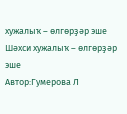хужалыҡ – өлгөрҙәр эше
Шәхси хужалыҡ – өлгөрҙәр эше
Автор:Гумерова Л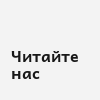Читайте нас